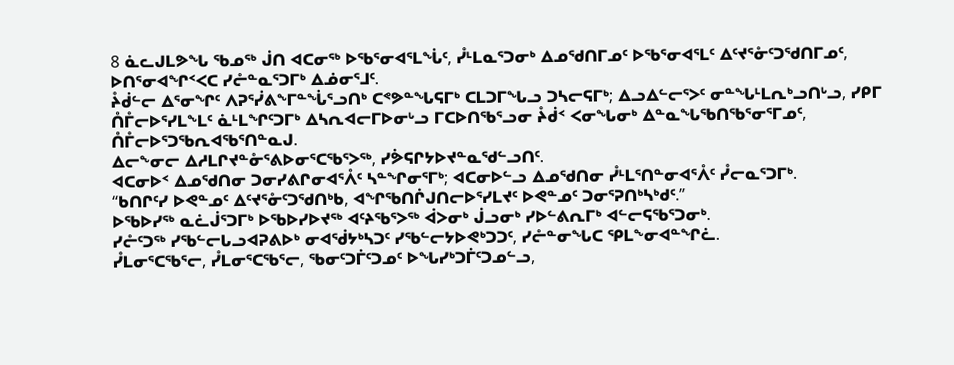8 ᓈᓚᒍᒪᕗᖓ ᖃᓄᖅ ᒎᑎ ᐊᑕᓂᖅ ᐅᖃᕐᓂᐊᕐᒪᖔᑦ, ᓮᒻᒪᓇᕐᑐᓂᒃ ᐃᓄᖁᑎᒥᓄᑦ ᐅᖃᕐᓂᐊᕐᒪᑦ ᐃᑦᔪᕐᓁᑦᑐᖁᑎᒥᓄᑦ, ᐅᑎᕐᓂᐊᖏᑉᐸᑕ ᓯᓔᓐᓇᕐᑐᒥᒃ ᐃᓅᓂᕐᒧᑦ.
ᔧᑰᓪᓕ ᐃᕐᓂᖏᑦ ᐱᕈᕐᓰᕕᖕᒥᓐᖔᕐᓗᑎᒃ ᑕᕝᕗᓐᖓᕋᒥᒃ ᑕᒪᑐᒥᖓᓗ ᑐᓴᓕᕋᒥᒃ; ᐃᓗᐃᓪᓕᕐᐳᑦ ᓂᓐᖓᒻᒪᕆᒃᓗᑎᒡᓗ, ᓯᑭᒥ ᑍᒤᓕᐅᕐᓯᒪᖕᒪᑦ ᓈᒻᒪᖏᑦᑐᒥᒃ ᐃᓴᕆᐊᓕᒥᐅᓂᒡᓗ ᒥᑕᐅᑎᖃᕐᓗᓂ ᔧᑰᑉ ᐸᓂᖓᓂᒃ ᐃᓐᓇᖓᖃᑎᖃᕐᓂᕐᒥᓄᑦ, ᑍᒤᓕᐅᕐᑐᖃᕆᐊᖃᕐᑎᓐᓇᒍ.
ᐃᓕᖕᓂᓕ ᐃᓱᒪᒋᔪᓐᓁᕐᕕᐅᓂᕐᑕᖃᕐᐳᖅ, ᓯᕘᕋᒋᔭᐅᔪᓐᓇᖁᓪᓗᑎᑦ.
ᐊᑕᓂᐅᑉ ᐃᓄᖁᑎᓂ ᑐᓂᓯᕕᒋᓂᐊᕐᐰᑦ ᓴᓐᖏᓂᕐᒥᒃ; ᐊᑕᓂᐅᓪᓗ ᐃᓄᖁᑎᓂ ᓮᒻᒪᕐᑎᓐᓂᐊᕐᐰᑦ ᓮᓕᓇᕐᑐᒥᒃ.
“ᑲᑎᒋᑦᓯ ᐅᕙᓐᓄᑦ ᐃᑦᔪᕐᓁᑦᑐᖁᑎᒃᑲ, ᐊᖏᖃᑎᒌᒍᑎᓕᐅᕐᓯᒪᔪᑦ ᐅᕙᓐᓄᑦ ᑐᓂᕐᕈᑎᒃᓴᒃᑯᑦ.”
ᐅᖃᐅᓯᖅ ᓇᓛᒎᕐᑐᒥᒃ ᐅᖃᐅᓯᐅᔪᖅ ᐊᑦᔨᖃᕐᐳᖅ ᐋᐳᓂᒃ ᒎᓗᓂᒃ ᓯᐅᓪᕕᕆᒥᒃ ᐊᓪᓕᕋᖃᕐᑐᓂᒃ.
ᓯᓔᑦᑐᖅ ᓯᖃᓪᓕᒐᓗᐊᕈᕕᐅᒃ ᓂᐊᖂᔭᒃᓴᑐᑦ ᓯᖃᓪᓕᔭᐅᕙᒃᑐᑐᑦ, ᓯᓔᓐᓂᖓᑕ ᕿᒪᖕᓂᐊᓐᖏᓛ.
ᓮᒪᓂᕐᑕᖃᕐᓕ, ᓮᒪᓂᕐᑕᖃᕐᓕ, ᖃᓂᑦᑐᒦᑦᑐᓄᑦ ᐅᖓᓯᒃᑐᒦᑦᑐᓄᓪᓗ,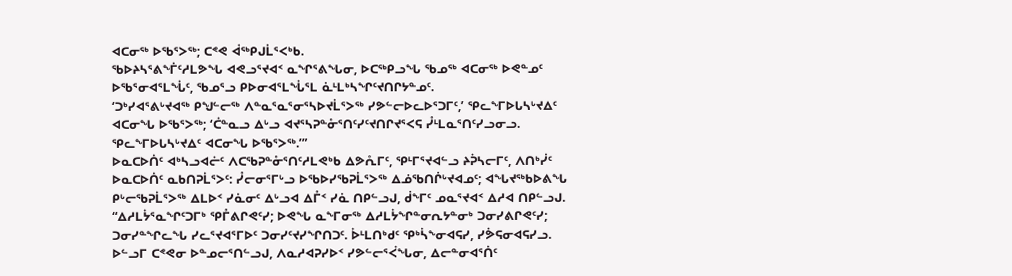ᐊᑕᓂᖅ ᐅᖃᕐᐳᖅ; ᑕᕝᕙ ᐋᖅᑭᒍᒫᕐᐸᒃᑲ.
ᖃᐅᔨᓴᕐᕕᖕᒦᑦᓱᒪᕗᖓ ᐊᕙᓗᕐᔪᐊᑉ ᓇᖏᕐᕕᖓᓂ, ᐅᑕᖅᑭᓗᖓ ᖃᓄᖅ ᐊᑕᓂᖅ ᐅᕙᓐᓄᑦ ᐅᖃᕐᓂᐊᕐᒪᖔᑦ, ᖃᓄᕐᓗ ᑭᐅᓂᐊᕐᒪᖔᕐᒪ ᓈᒻᒪᒃᓴᖏᑦᔪᑎᒋᔭᓐᓄᑦ.
‘ᑐᒃᓯᐊᕐᕕᒡᔪᐊᖅ ᑭᖑᓪᓕᖅ ᐱᓐᓇᕐᓇᕐᓂᕐᓴᐅᔪᒫᕐᐳᖅ ᓯᕗᓪᓕᐅᓚᐅᕐᑐᒥᑦ,’ ᕿᓚᖕᒥᐅᒐᓴᒡᔪᐃᑦ ᐊᑕᓂᖓ ᐅᖃᕐᐳᖅ; ‘ᑖᓐᓇᓗ ᐃᒡᓗ ᐊᔪᕐᓴᕈᓐᓁᕐᑎᑦᓯᑦᔪᑎᒋᔪᕐᐸᕋ ᓮᒻᒪᓇᕐᑎᑦᓯᓗᓂᓗ. ᕿᓚᖕᒥᐅᒐᓴᒡᔪᐃᑦ ᐊᑕᓂᖓ ᐅᖃᕐᐳᖅ.’”
ᐅᓇᑕᐅᑏᑦ ᐊᒃᓴᓗᐊᓖᑦ ᐱᑕᖃᕈᓐᓁᕐᑎᑦᓱᒪᕙᒃᑲ ᐃᕗᕅᒥᑦ, ᕿᒻᒥᕐᔪᐊᓪᓗ ᔨᕉᓴᓕᒥᑦ, ᐱᑎᒃᓰᑦ ᐅᓇᑕᐅᑏᑦ ᓇᑲᑎᕈᒫᕐᐳᑦ: ᓮᓕᓂᕐᒥᒡᓗ ᐅᖃᐅᓯᖃᕈᒫᕐᐳᖅ ᐃᓅᖃᑎᒌᒡᔪᐊᓄᑦ; ᐊᖓᔪᖅᑲᐅᕕᖓ ᑭᒡᓕᖃᕈᒫᕐᐳᖅ ᐃᒪᐅᑉ ᓯᓈᓂᑦ ᐃᒡᓗᐊ ᐃᒤᑉ ᓯᓈ ᑎᑭᓪᓗᒍ, ᑰᖕᒥᑦ ᓄᓇᕐᔪᐊᑉ ᐃᓱᐊ ᑎᑭᓪᓗᒍ.
“ᐃᓱᒪᔮᕐᓇᖏᑦᑐᒥᒃ ᕿᒤᕕᒋᕙᑦᓯ; ᐅᕙᖓ ᓇᖕᒥᓂᖅ ᐃᓱᒪᔮᖏᓐᓂᕆᔭᓐᓂᒃ ᑐᓂᓯᕕᒋᕙᑦᓯ; ᑐᓂᓯᓐᖏᓚᖓ ᓯᓚᕐᔪᐊᕐᒥᐅᑦ ᑐᓂᓯᑦᔪᓯᖏᑎᑐᑦ. ᐆᒻᒪᑎᒃᑯᑦ ᕿᒃᓵᖕᓂᐊᕋᓯ, ᓯᕘᕋᓂᐊᕋᓯᓗ.
ᐅᓪᓗᒥ ᑕᕝᕙᓂ ᐅᓐᓄᓕᕐᑎᓪᓗᒍ, ᐱᓇᓱᐊᕈᓯᐅᑉ ᓯᕗᓪᓕᕐᐹᖓᓂ, ᐃᓕᓐᓂᐊᕐᑏᑦ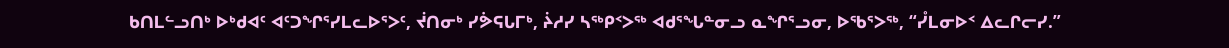ᑲᑎᒪᓪᓗᑎᒃ ᐅᒃᑯᐊᑦ ᐊᑦᑐᖏᕐᓯᒪᓚᐅᕐᐳᑦ, ᔫᑎᓂᒃ ᓯᕘᕋᒐᒥᒃ, ᔩᓱᓯ ᓴᖅᑭᑉᐳᖅ ᐊᑯᕐᖓᓐᓂᓗ ᓇᖏᕐᓗᓂ, ᐅᖃᕐᐳᖅ, “ᓮᒪᓂᐅᑉ ᐃᓚᒋᓕᓯ.”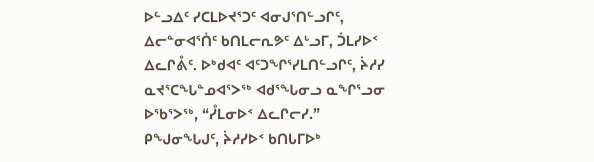ᐅᓪᓗᐃᑦ ᓯᑕᒪᐅᔪᕐᑐᑦ ᐊᓂᒍᕐᑎᓪᓗᒋᑦ, ᐃᓕᓐᓂᐊᕐᑏᑦ ᑲᑎᒪᓕᕆᕗᑦ ᐃᒡᓗᒥ, ᑑᒪᓯᐅᑉ ᐃᓚᒋᕔᑦ. ᐅᒃᑯᐊᑦ ᐊᑦᑐᖏᕐᓯᒪᑎᓪᓗᒋᑦ, ᔩᓱᓯ ᓇᔪᕐᑕᖓᓐᓄᐊᕐᐳᖅ ᐊᑯᕐᖓᓂᓗ ᓇᖏᕐᓗᓂ ᐅᖃᕐᐳᖅ, “ᓮᒪᓂᐅᑉ ᐃᓚᒋᓕᓯ.”
ᑭᖑᓂᖓᒍᑦ, ᔩᓱᓯᐅᑉ ᑲᑎᒐᒥᐅᒃ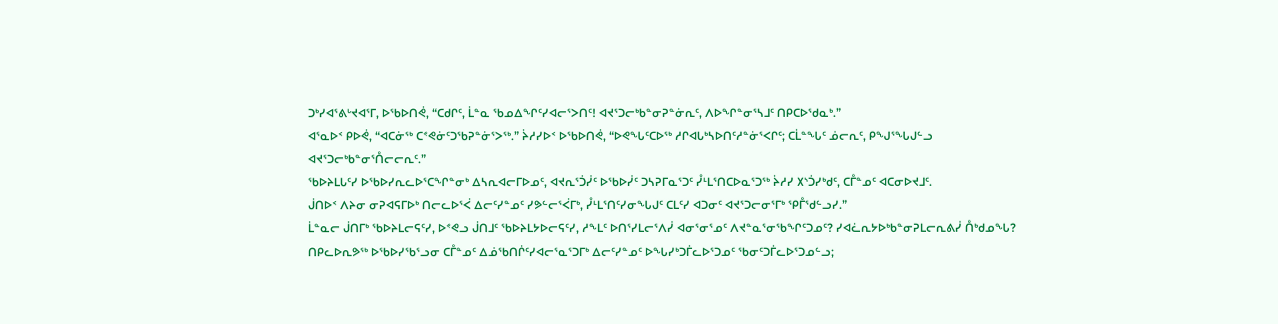ᑐᒃᓯᐊᕐᕕᒡᔪᐊᕐᒥ, ᐅᖃᐅᑎᕚ, “ᑕᑯᒋᑦ, ᒫᓐᓇ ᖃᓄᐃᖏᑦᓯᐊᓕᕐᐳᑎᑦ! ᐊᔪᕐᑐᓕᒃᑲᓐᓂᕈᓐᓃᕆᑦ, ᐱᐅᖏᓐᓂᕐᓴᒧᑦ ᑎᑭᑕᐅᖁᓇᒃ.”
ᐊᕐᓇᐅᑉ ᑭᐅᕚ, “ᐊᑕᓃᖅ ᑕᕝᕙᓃᑦᑐᖃᕈᓐᓃᕐᐳᖅ.” ᔩᓱᓯᐅᑉ ᐅᖃᐅᑎᕚ, “ᐅᕙᖓᑦᑕᐅᖅ ᓱᒋᐊᒐᒃᓴᐅᑎᑦᓱᓐᓃᕐᐸᒋᑦ; ᑕᒫᓐᖓᑦ ᓅᓕᕆᑦ, ᑭᖑᕐᖓᒍᓪᓗ ᐊᔪᕐᑐᓕᒃᑲᓐᓂᕐᑍᓕᓕᕆᑦ.”
ᖃᐅᔨᒪᒐᑦᓯ ᐅᖃᐅᓯᕆᓚᐅᕐᑕᖏᓐᓂᒃ ᐃᓴᕆᐊᓕᒥᐅᓄᑦ, ᐊᔪᕆᕐᑑᓰᑦ ᐅᖃᐅᓰᑦ ᑐᓴᕈᒥᓇᕐᑐᑦ ᓮᒻᒪᕐᑎᑕᐅᓇᕐᑐᖅ ᔩᓱᓯ ᙭ᔅᑑᓯᒃᑯᑦ, ᑕᒤᓐᓄᑦ ᐊᑕᓂᐅᔪᒧᑦ.
ᒎᑎᐅᑉ ᐱᔨᓂ ᓂᕈᐊᕋᒥᐅᒃ ᑎᓕᓚᐅᕐᐹ ᐃᓕᑦᓯᓐᓄᑦ ᓯᕗᓪᓕᕐᐹᒥᒃ, ᓮᒻᒪᕐᑎᑦᓯᓂᖓᒍᑦ ᑕᒪᑦᓯ ᐊᑐᓂᑦ ᐊᔪᕐᑐᓕᓂᕐᒥᒃ ᕿᒤᖁᓪᓗᓯ.”
ᒫᓐᓇᓕ ᒎᑎᒥᒃ ᖃᐅᔨᒪᓕᕋᑦᓯ, ᐅᕝᕙᓗ ᒎᑎᒧᑦ ᖃᐅᔨᒪᔭᐅᓕᕋᑦᓯ, ᓱᖕᒪᑦ ᐅᑎᕐᓯᒪᓕᕐᐱᓰ ᐊᓂᕐᓂᕐᓄᑦ ᐱᔪᓐᓇᕐᓂᖃᖏᑦᑐᓄᑦ? ᓯᐊᓛᕆᔭᐅᒃᑲᓐᓂᕈᒪᓕᕆᕕᓰ ᑍᒃᑯᓄᖓ?
ᑎᑭᓚᐅᕆᕗᖅ ᐅᖃᐅᓯᖃᕐᓗᓂ ᑕᒤᓐᓄᑦ ᐃᓅᖃᑎᒌᑦᓯᐊᓕᕐᓇᕐᑐᒥᒃ ᐃᓕᑦᓯᓐᓄᑦ ᐅᖓᓯᒃᑐᒦᓚᐅᕐᑐᓄᑦ ᖃᓂᑦᑐᒦᓚᐅᕐᑐᓄᓪᓗ;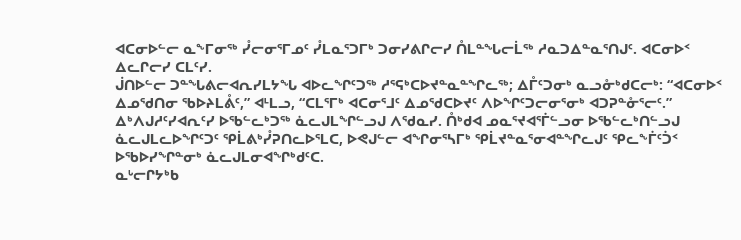ᐊᑕᓂᐅᓪᓕ ᓇᖕᒥᓂᖅ ᓮᓕᓂᕐᒥᓄᑦ ᓮᒪᓇᕐᑐᒥᒃ ᑐᓂᓯᕕᒋᓕᓯ ᑍᒪᓐᖓᓕᒫᖅ ᓱᓇᑐᐃᓐᓇᕐᑎᒍᑦ. ᐊᑕᓂᐅᑉ ᐃᓚᒋᓕᓯ ᑕᒪᑦᓯ.
ᒎᑎᐅᓪᓕ ᑐᓐᖓᕕᓕᐊᕆᓯᒪᔭᖓ ᐊᐅᓚᖏᑦᑐᖅ ᓱᕐᕋᒃᑕᐅᔪᓐᓇᓐᖏᓚᖅ; ᐃᒤᑦᑐᓂᒃ ᓇᓗᓁᒃᑯᑕᓕᒃ: “ᐊᑕᓂᐅᑉ ᐃᓄᖁᑎᓂ ᖃᐅᔨᒪᕔᑦ,” ᐊᒻᒪᓗ, “ᑕᒪᕐᒥᒃ ᐊᑕᓂᕐᒧᑦ ᐃᓄᖁᑕᐅᔪᑦ ᐱᐅᖏᑦᑐᓕᓂᕐᓂᒃ ᐊᑐᕈᓐᓁᕐᓕᑦ.”
ᐃᒃᐱᒍᓱᑦᓯᐊᕆᑦᓯ ᐅᖃᓪᓚᒃᑐᖅ ᓈᓚᒍᒪᖏᓪᓗᒍ ᐱᖁᓇᓯ. ᑍᒃᑯᐊ ᓄᓇᕐᔪᐊᕐᒦᓪᓗᓂ ᐅᖃᓪᓚᒃᑎᓪᓗᒍ ᓈᓚᒍᒪᓚᐅᖏᑦᑐᑦ ᕿᒫᕕᒃᓮᕈᑎᓚᐅᕐᒪᑕ, ᐅᕙᒍᓪᓕ ᐊᖏᓂᕐᓴᒥᒃ ᕿᒫᔪᓐᓇᕐᓂᐊᓐᖏᓚᒍᑦ ᕿᓚᖕᒦᑦᑑᑉ ᐅᖃᐅᓯᖏᓐᓂᒃ ᓈᓚᒍᒪᓂᐊᖏᒃᑯᑦᑕ.
ᓇᒡᓕᒋᔭᒃᑲ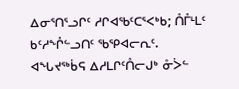ᐃᓂᕐᑎᕐᓗᒋᑦ ᓱᒋᐊᖃᑦᑕᕐᐸᒃᑲ; ᑍᒤᒻᒪᑦ ᑲᑦᓱᖕᒊᓪᓗᑎᑦ ᖃᕿᐊᓕᕆᑦ.
ᐊᖓᔪᖅᑳᕋ ᐃᓱᒪᒋᑦᑍᓕᒍᒃ ᓁᐴᓪ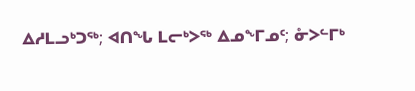ᐃᓱᒪᓗᒃᑐᖅ; ᐊᑎᖓ ᒪᓕᒃᐳᖅ ᐃᓄᖕᒥᓄᑦ; ᓁᐳᓪᒥᒃ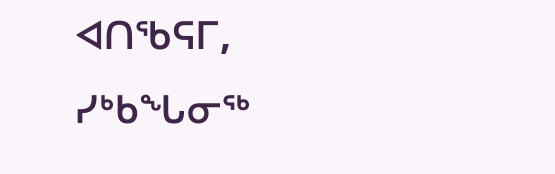ᐊᑎᖃᕋᒥ, ᓯᒃᑲᖓᓂᖅ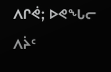ᐱᒋᕚ; ᐅᕙᖓᓕ ᐱᔩᑦ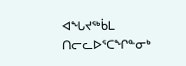ᐊᖓᔪᖅᑳᒪ ᑎᓕᓚᐅᕐᑕᖏᓐᓂᒃ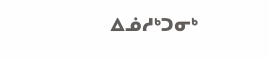ᐃᓅᓱᒃᑐᓂᒃ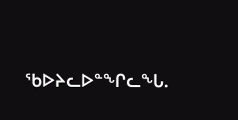ᖃᐅᔨᓚᐅᓐᖏᓚᖓ.